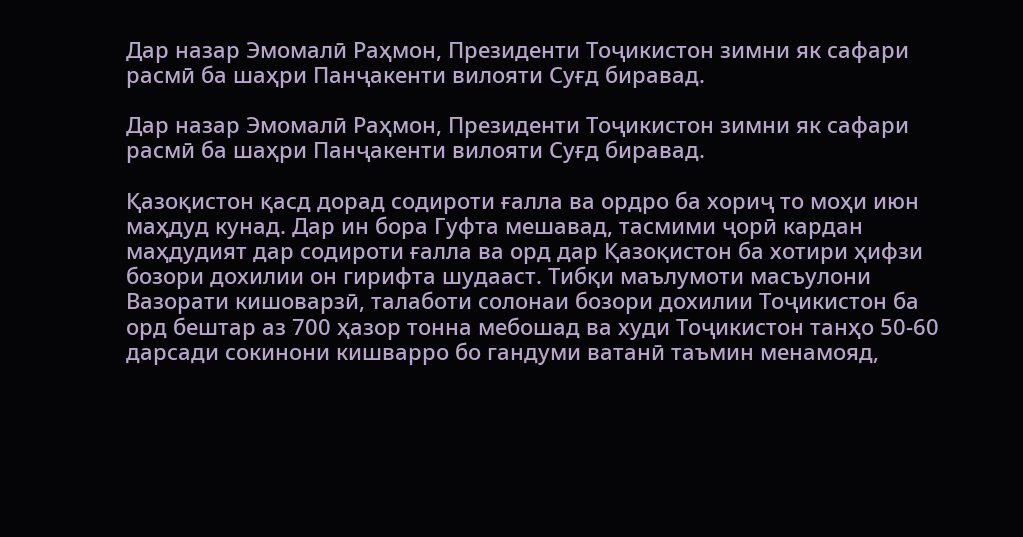Дар назар Эмомалӣ Раҳмон, Президенти Тоҷикистон зимни як сафари расмӣ ба шаҳри Панҷакенти вилояти Суғд биравад.

Дар назар Эмомалӣ Раҳмон, Президенти Тоҷикистон зимни як сафари расмӣ ба шаҳри Панҷакенти вилояти Суғд биравад.

Қазоқистон қасд дорад содироти ғалла ва ордро ба хориҷ то моҳи июн маҳдуд кунад. Дар ин бора Гуфта мешавад, тасмими ҷорӣ кардан маҳдудият дар содироти ғалла ва орд дар Қазоқистон ба хотири ҳифзи бозори дохилии он гирифта шудааст. Тибқи маълумоти масъулони Вазорати кишоварзӣ, талаботи солонаи бозори дохилии Тоҷикистон ба орд бештар аз 700 ҳазор тонна мебошад ва худи Тоҷикистон танҳо 50-60 дарсади сокинони кишварро бо гандуми ватанӣ таъмин менамояд,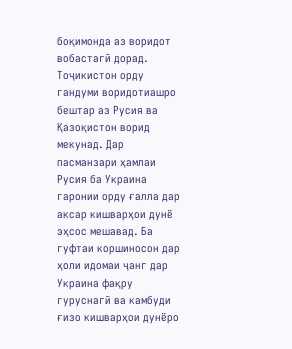боқимонда аз воридот вобастагӣ дорад. Тоҷикистон орду гандуми воридотиашро бештар аз Русия ва Қазоқистон ворид мекунад. Дар пасманзари ҳамлаи Русия ба Украина гаронии орду ғалла дар аксар кишварҳои дунё эҳсос мешавад. Ба гуфтаи коршиносон дар ҳоли идомаи ҷанг дар Украина фақру гуруснагӣ ва камбуди ғизо кишварҳои дунёро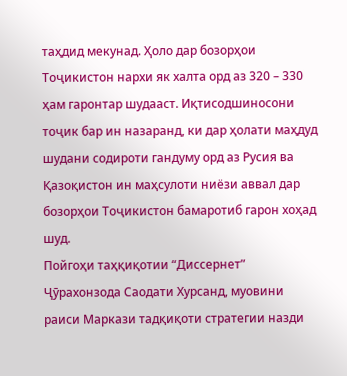таҳдид мекунад. Ҳоло дар бозорҳои Тоҷикистон нархи як халта орд аз 320 – 330 ҳам гаронтар шудааст. Иқтисодшиносони тоҷик бар ин назаранд, ки дар ҳолати маҳдуд шудани содироти гандуму орд аз Русия ва Қазоқистон ин маҳсулоти ниёзи аввал дар бозорҳои Тоҷикистон бамаротиб гарон хоҳад шуд.
Пойгоҳи таҳқиқотии “Диссернет” Ҷӯрахонзода Саодати Хурсанд, муовини раиси Маркази тадқиқоти стратегии назди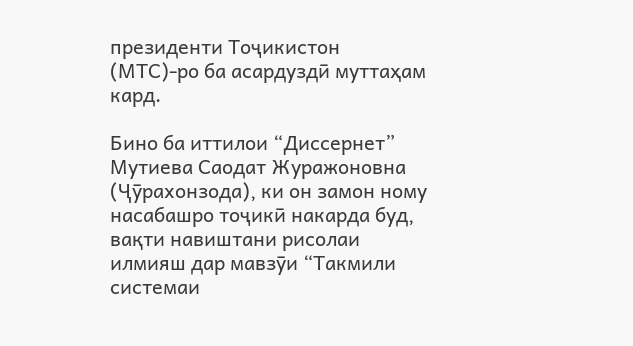президенти Тоҷикистон (МТС)-ро ба асардуздӣ муттаҳам кард.

Бино ба иттилои “Диссернет” Мутиева Саодат Журажоновна (Ҷӯрахонзода), ки он замон ному насабашро тоҷикӣ накарда буд, вақти навиштани рисолаи илмияш дар мавзӯи “Такмили системаи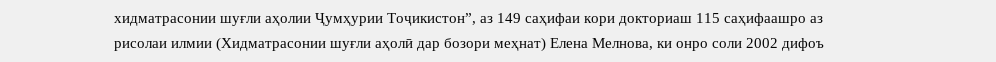хидматрасонии шуғли аҳолии Ҷумҳурии Тоҷикистон”, аз 149 саҳифаи кори докториаш 115 саҳифаашро аз рисолаи илмии (Хидматрасонии шуғли аҳолӣ дар бозори меҳнат) Елена Мелнова, ки онро соли 2002 дифоъ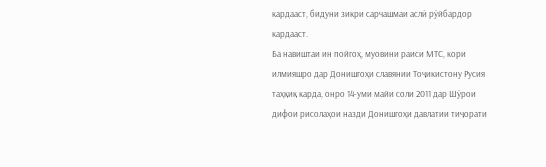кардааст, бидуни зикри сарчашмаи аслӣ рӯйбардор кардааст.
Ба навиштаи ин пойгоҳ, муовини раиси МТС, кори илмияшро дар Донишгоҳи славянии Тоҷикистону Русия таҳқиқ карда, онро 14-уми майи соли 2011 дар Шӯрои дифои рисолаҳои назди Донишгоҳи давлатии тиҷорати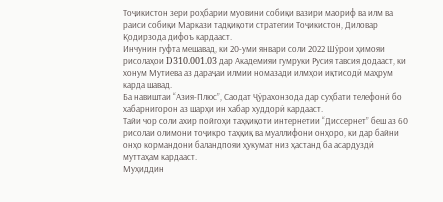Тоҷикистон зери роҳбарии муовини собиқи вазири маориф ва илм ва раиси собиқи Маркази тадқиқоти стратегии Тоҷикистон, Диловар Қодирзода дифоъ кардааст.
Инчунин гуфта мешавад, ки 20-уми январи соли 2022 Шӯрои ҳимояи рисолаҳои D310.001.03 дар Академияи гумруки Русия тавсия додааст, ки хонум Мутиева аз дараҷаи илмии номазади илмҳои иқтисодӣ маҳрум карда шавад.
Ба навиштаи “Азия-Плюс”, Саодат Ҷӯрахонзода дар суҳбати телефонӣ бо хабарнигорон аз шарҳи ин хабар худдорӣ кардааст.
Тайи чор соли ахир пойгоҳи таҳқиқоти интернетии “Диссернет” беш аз 60 рисолаи олимони тоҷикро таҳқиқ ва муаллифони онҳоро, ки дар байни онҳо кормандони баландпояи ҳукумат низ ҳастанд ба асардуздӣ муттаҳам кардааст.
Муҳиддин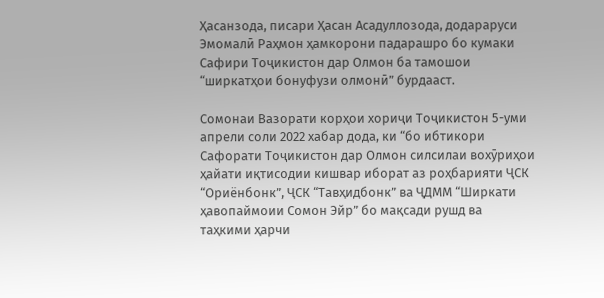Ҳасанзода, писари Ҳасан Асадуллозода, додараруси Эмомалӣ Раҳмон ҳамкорони падарашро бо кумаки Сафири Тоҷикистон дар Олмон ба тамошои “ширкатҳои бонуфузи олмонӣ” бурдааст.

Сомонаи Вазорати корҳои хориҷи Тоҷикистон 5-уми апрели соли 2022 хабар дода, ки “бо ибтикори Сафорати Тоҷикистон дар Олмон силсилаи вохӯриҳои ҳайати иқтисодии кишвар иборат аз роҳбарияти ҶСК “Ориёнбонк”, ҶСК “Тавҳидбонк” ва ҶДММ “Ширкати ҳавопаймоии Сомон Эйр” бо мақсади рушд ва таҳкими ҳарчи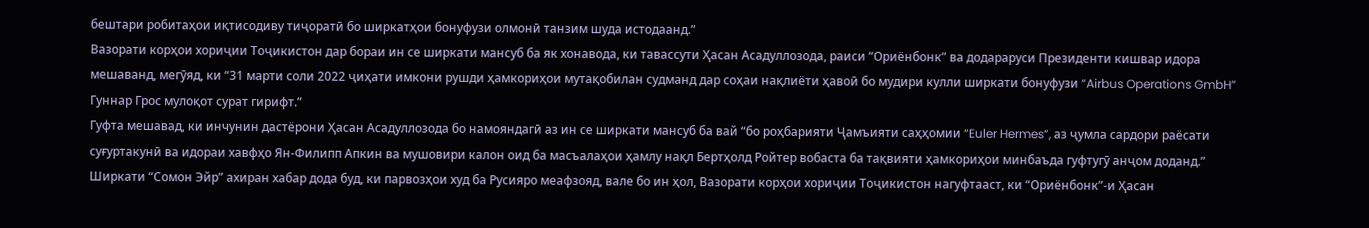бештари робитаҳои иқтисодиву тиҷоратӣ бо ширкатҳои бонуфузи олмонӣ танзим шуда истодаанд.”
Вазорати корҳои хориҷии Тоҷикистон дар бораи ин се ширкати мансуб ба як хонавода, ки тавассути Ҳасан Асадуллозода, раиси “Ориёнбонк” ва додараруси Президенти кишвар идора мешаванд, мегӯяд, ки “31 марти соли 2022 ҷиҳати имкони рушди ҳамкориҳои мутақобилан судманд дар соҳаи нақлиёти ҳавоӣ бо мудири кулли ширкати бонуфузи “Airbus Operations GmbH” Гуннар Грос мулоқот сурат гирифт.”
Гуфта мешавад, ки инчунин дастёрони Ҳасан Асадуллозода бо намояндагӣ аз ин се ширкати мансуб ба вай “бо роҳбарияти Ҷамъияти саҳҳомии “Euler Hermes”, аз ҷумла сардори раёсати суғуртакунӣ ва идораи хавфҳо Ян-Филипп Апкин ва мушовири калон оид ба масъалаҳои ҳамлу нақл Бертҳолд Ройтер вобаста ба тақвияти ҳамкориҳои минбаъда гуфтугӯ анҷом доданд.”
Ширкати “Сомон Эйр” ахиран хабар дода буд, ки парвозҳои худ ба Русияро меафзояд, вале бо ин ҳол, Вазорати корҳои хориҷии Тоҷикистон нагуфтааст, ки “Ориёнбонк”-и Ҳасан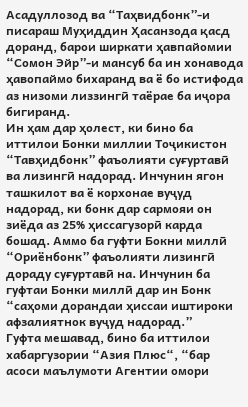Асадуллозод ва “Таҳвидбонк”-и писараш Муҳиддин Ҳасанзода қасд доранд, барои ширкати ҳавпайомии “Сомон Эйр”-и мансуб ба ин хонавода ҳавопаймо бихаранд ва ё бо истифода аз низоми лиззингӣ таёрае ба иҷора бигиранд.
Ин ҳам дар ҳолест, ки бино ба иттилои Бонки миллии Тоҷикистон “Тавҳидбонк” фаъолияти суғуртавӣ ва лизингӣ надорад. Инчунин ягон ташкилот ва ё корхонае вуҷуд надорад, ки бонк дар сармояи он зиёда аз 25% ҳиссагузорӣ карда бошад. Аммо ба гуфти Бокни миллӣ “Ориёнбонк” фаъолияти лизингӣ дораду суғуртавӣ на. Инчунин ба гуфтаи Бонки миллӣ дар ин Бонк “саҳоми дорандаи ҳиссаи иштироки афзалиятнок вуҷуд надорад.”
Гуфта мешавад, бино ба иттилои хабаргузории “Азия Плюс“, “бар асоси маълумоти Агентии омори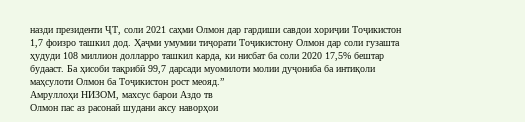назди президенти ҶТ, соли 2021 саҳми Олмон дар гардиши савдои хориҷии Тоҷикистон 1,7 фоизро ташкил дод. Ҳаҷми умумии тиҷорати Тоҷикистону Олмон дар соли гузашта ҳудуди 108 миллион долларро ташкил карда, ки нисбат ба соли 2020 17,5% бештар будааст. Ба ҳисоби тақрибӣ 99,7 дарсади муомилоти молии дуҷониба ба интиқоли маҳсулоти Олмон ба Тоҷикистон рост меояд.”
Амруллоҳи НИЗОМ, махсус барои Аздо тв
Олмон пас аз расонаӣ шудани аксу наворҳои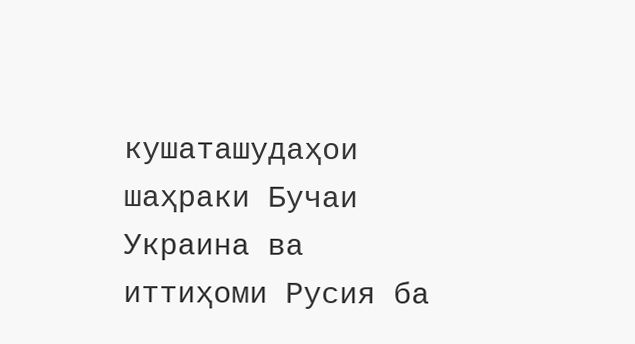кушаташудаҳои шаҳраки Бучaи Украина ва иттиҳоми Русия ба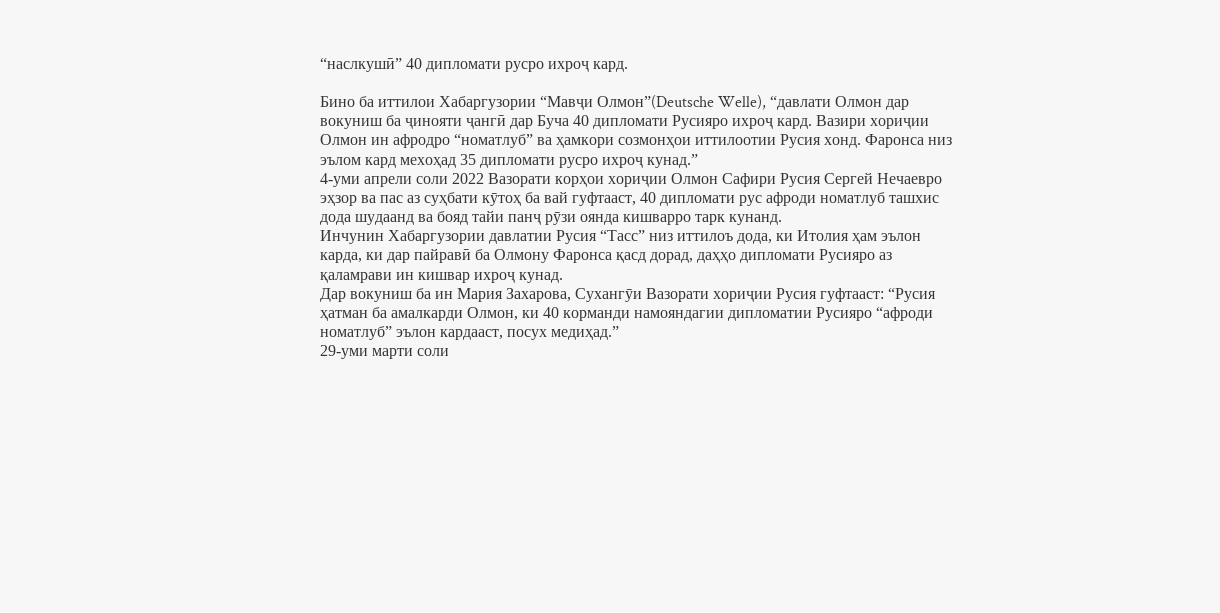“наслкушӣ” 40 дипломати русро ихроҷ кард.

Бино ба иттилои Хабаргузории “Мавҷи Олмон”(Deutsche Welle), “давлати Олмон дар вокуниш ба ҷинояти ҷангӣ дар Бучa 40 дипломати Русияро ихроҷ кард. Вазири хориҷии Олмон ин афродро “номатлуб” ва ҳамкори созмонҳои иттилоотии Русия хонд. Фаронса низ эълом кард мехоҳад 35 дипломати русро ихроҷ кунад.”
4-уми апрели соли 2022 Вазорати корҳои хориҷии Олмон Сафири Русия Сергей Нечаевро эҳзор ва пас аз суҳбати кӯтоҳ ба вай гуфтааст, 40 дипломати рус афроди номатлуб ташхис дода шудаанд ва бояд тайи панҷ рӯзи оянда кишварро тарк кунанд.
Инчунин Хабаргузории давлатии Русия “Тасс” низ иттилоъ дода, ки Итолия ҳам эълон карда, ки дар пайравӣ ба Олмону Фаронса қасд дорад, даҳҳо дипломати Русияро аз қаламрави ин кишвар ихроҷ кунад.
Дар вокуниш ба ин Мария Захарова, Сухангӯи Вазорати хориҷии Русия гуфтааст: “Русия ҳатман ба амалкарди Олмон, ки 40 корманди намояндагии дипломатии Русияро “афроди номатлуб” эълон кардааст, посух медиҳад.”
29-уми марти соли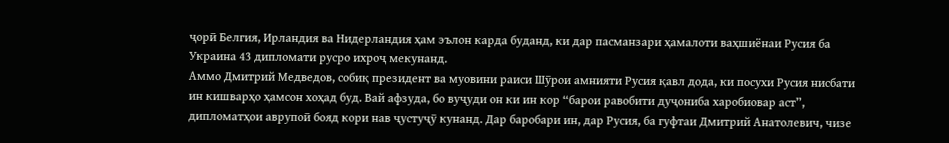ҷорӣ Белгия, Ирландия ва Нидерландия ҳам эълон карда буданд, ки дар пасманзари ҳамалоти ваҳшиёнаи Русия ба Украина 43 дипломати русро ихроҷ мекунанд.
Аммо Дмитрий Медведов, собиқ президент ва муовини раиси Шӯрои амнияти Русия қавл дода, ки посухи Русия нисбати ин кишварҳо ҳамсон хоҳад буд. Вай афзуда, бо вуҷуди он ки ин кор “барои равобити дуҷониба харобиовар аст”, дипломатҳои аврупоӣ бояд кори нав ҷустуҷӯ кунанд. Дар баробари ин, дар Русия, ба гуфтаи Дмитрий Анатолевич, чизе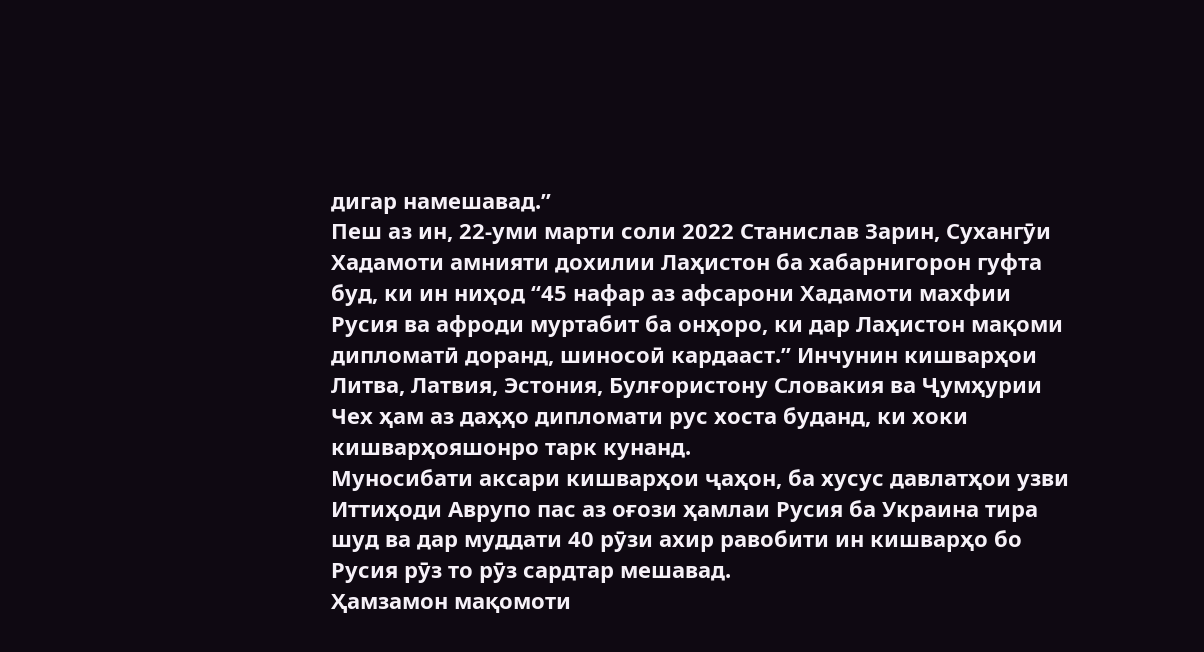дигар намешавад.”
Пеш аз ин, 22-уми марти соли 2022 Станислав Зарин, Сухангӯи Хадамоти амнияти дохилии Лаҳистон ба хабарнигорон гуфта буд, ки ин ниҳод “45 нафар аз афсарони Хадамоти махфии Русия ва афроди муртабит ба онҳоро, ки дар Лаҳистон мақоми дипломатӣ доранд, шиносоӣ кардааст.” Инчунин кишварҳои Литва, Латвия, Эстония, Булғористону Словакия ва Ҷумҳурии Чех ҳам аз даҳҳо дипломати рус хоста буданд, ки хоки кишварҳояшонро тарк кунанд.
Муносибати аксари кишварҳои ҷаҳон, ба хусус давлатҳои узви Иттиҳоди Аврупо пас аз оғози ҳамлаи Русия ба Украина тира шуд ва дар муддати 40 рӯзи ахир равобити ин кишварҳо бо Русия рӯз то рӯз сардтар мешавад.
Ҳамзамон мақомоти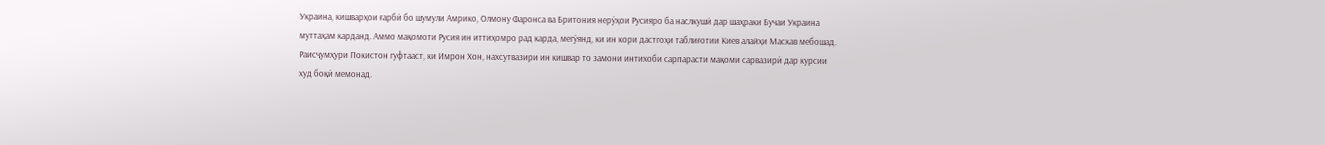Украина, кишварҳои ғарбӣ бо шумули Амрико, Олмону Фаронса ва Бритония нерӯҳои Русияро ба наслкушӣ дар шаҳраки Бучаи Украина муттаҳам карданд. Аммо мақомоти Русия ин иттиҳомро рад карда, мегӯянд, ки ин кори дастгоҳи таблиғотии Киев алайҳи Маскав мебошад.
Раисҷумҳури Покистон гуфтааст, ки Имрон Хон, нахсутвазири ин кишвар то замони интихоби сарпарасти мақоми сарвазирӣ дар курсии худ боқӣ мемонад.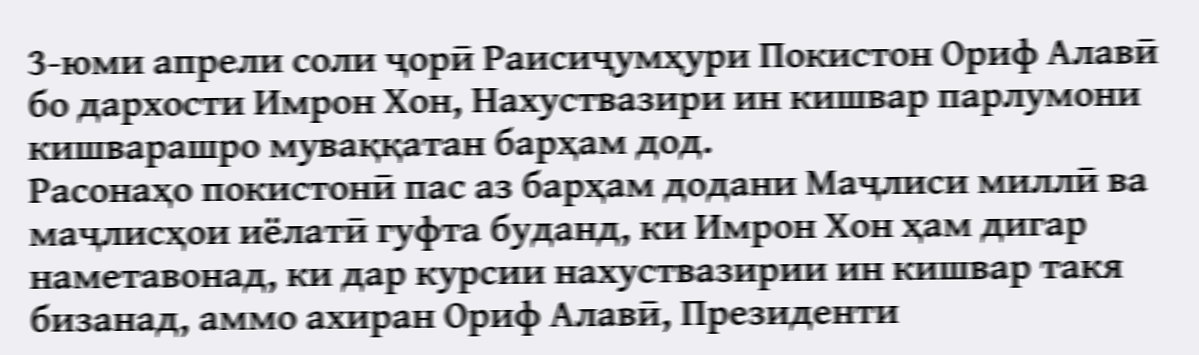3-юми апрели соли ҷорӣ Раисиҷумҳури Покистон Ориф Алавӣ бо дархости Имрон Хон, Нахуствазири ин кишвар парлумони кишварашро муваққатан барҳам дод.
Расонаҳо покистонӣ пас аз барҳам додани Маҷлиси миллӣ ва маҷлисҳои иёлатӣ гуфта буданд, ки Имрон Хон ҳам дигар наметавонад, ки дар курсии нахуствазирии ин кишвар такя бизанад, аммо ахиран Ориф Алавӣ, Президенти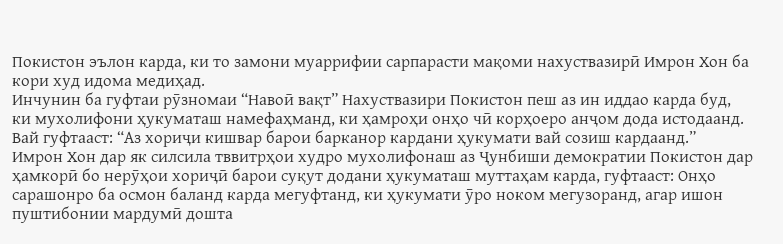Покистон эълон карда, ки то замони муаррифии сарпарасти мақоми нахуствазирӣ Имрон Хон ба кори худ идома медиҳад.
Инчунин ба гуфтаи рӯзномаи “Навоӣ вақт” Нахуствазири Покистон пеш аз ин иддао карда буд, ки мухолифони ҳукуматаш намефаҳманд, ки ҳамроҳи онҳо чӣ корҳоеро анҷом дода истодаанд. Вай гуфтааст: “Аз хориҷи кишвар барои барканор кардани ҳукумати вай созиш кардаанд.”
Имрон Хон дар як силсила тввитрҳои худро мухолифонаш аз Ҷунбиши демократии Покистон дар ҳамкорӣ бо нерӯҳои хориҷӣ барои суқут додани ҳукуматаш муттаҳам карда, гуфтааст: Онҳо сарашонро ба осмон баланд карда мегуфтанд, ки ҳукумати ӯро ноком мегузоранд, агар ишон пуштибонии мардумӣ дошта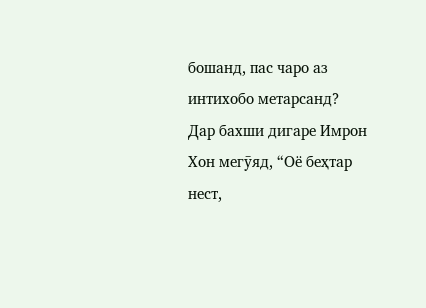бошанд, пас чаро аз интихобо метарсанд?
Дар бахши дигаре Имрон Хон мегӯяд, “Оё беҳтар нест,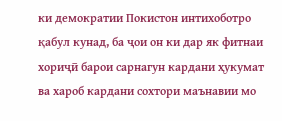ки демократии Покистон интихоботро қабул кунад, ба ҷои он ки дар як фитнаи хориҷӣ барои сарнагун кардани ҳукумат ва хароб кардани сохтори маънавии мо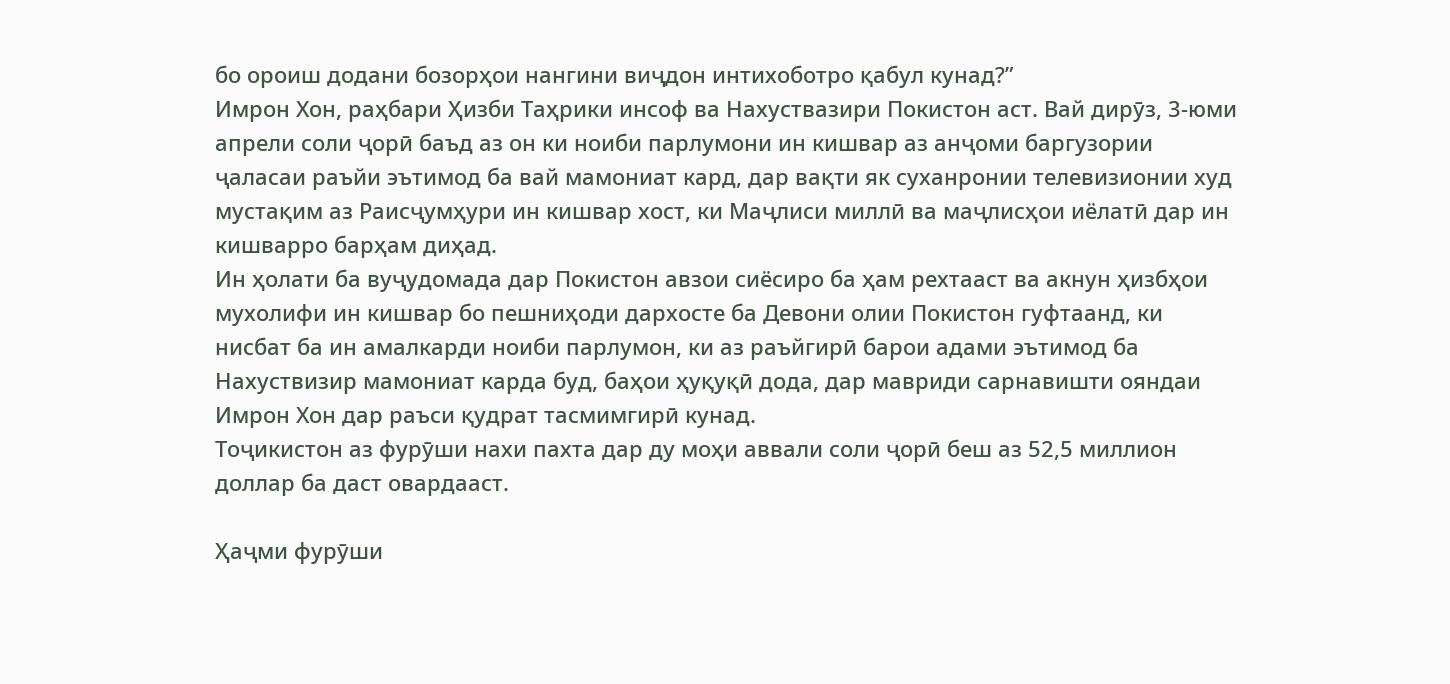бо ороиш додани бозорҳои нангини виҷдон интихоботро қабул кунад?”
Имрон Хон, раҳбари Ҳизби Таҳрики инсоф ва Нахуствазири Покистон аст. Вай дирӯз, 3-юми апрели соли ҷорӣ баъд аз он ки ноиби парлумони ин кишвар аз анҷоми баргузории ҷаласаи раъйи эътимод ба вай мамониат кард, дар вақти як суханронии телевизионии худ мустақим аз Раисҷумҳури ин кишвар хост, ки Маҷлиси миллӣ ва маҷлисҳои иёлатӣ дар ин кишварро барҳам диҳад.
Ин ҳолати ба вуҷудомада дар Покистон авзои сиёсиро ба ҳам рехтааст ва акнун ҳизбҳои мухолифи ин кишвар бо пешниҳоди дархосте ба Девони олии Покистон гуфтаанд, ки нисбат ба ин амалкарди ноиби парлумон, ки аз раъйгирӣ барои адами эътимод ба Нахуствизир мамониат карда буд, баҳои ҳуқуқӣ дода, дар мавриди сарнавишти ояндаи Имрон Хон дар раъси қудрат тасмимгирӣ кунад.
Тоҷикистон аз фурӯши нахи пахта дар ду моҳи аввали соли ҷорӣ беш аз 52,5 миллион доллар ба даст овардааст.

Ҳаҷми фурӯши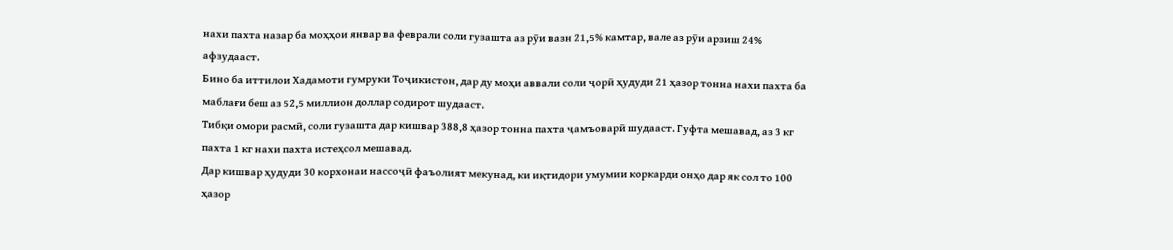нахи пахта назар ба моҳҳои январ ва феврали соли гузашта аз рӯи вазн 21,5% камтар, вале аз рӯи арзиш 24% афзудааст.
Бино ба иттилои Хадамоти гумруки Тоҷикистон, дар ду моҳи аввали соли ҷорӣ ҳудуди 21 ҳазор тонна нахи пахта ба маблағи беш аз 52,5 миллион доллар содирот шудааст.
Тибқи омори расмӣ, соли гузашта дар кишвар 388,8 ҳазор тонна пахта ҷамъоварӣ шудааст. Гуфта мешавад, аз 3 кг пахта 1 кг нахи пахта истеҳсол мешавад.
Дар кишвар ҳудуди 30 корхонаи нассоҷӣ фаъолият мекунад, ки иқтидори умумии коркарди онҳо дар як сол то 100 ҳазор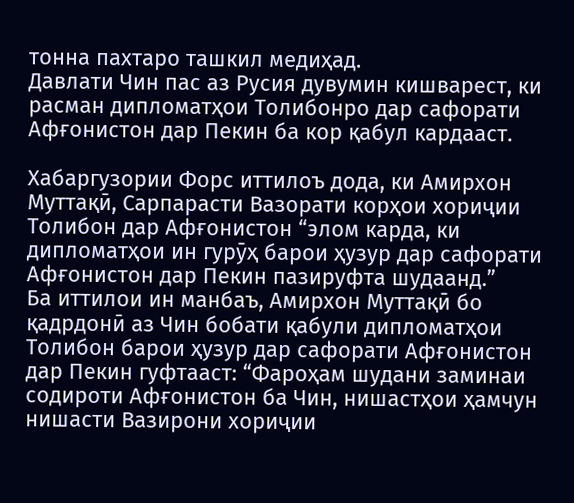тонна пахтаро ташкил медиҳад.
Давлати Чин пас аз Русия дувумин кишварест, ки расман дипломатҳои Толибонро дар сафорати Афғонистон дар Пекин ба кор қабул кардааст.

Хабаргузории Форс иттилоъ дода, ки Амирхон Муттақӣ, Сарпарасти Вазорати корҳои хориҷии Толибон дар Афғонистон “элом карда, ки дипломатҳои ин гурӯҳ барои ҳузур дар сафорати Афғонистон дар Пекин пазируфта шудаанд.”
Ба иттилои ин манбаъ, Амирхон Муттақӣ бо қадрдонӣ аз Чин бобати қабули дипломатҳои Толибон барои ҳузур дар сафорати Афғонистон дар Пекин гуфтааст: “Фароҳам шудани заминаи содироти Афғонистон ба Чин, нишастҳои ҳамчун нишасти Вазирони хориҷии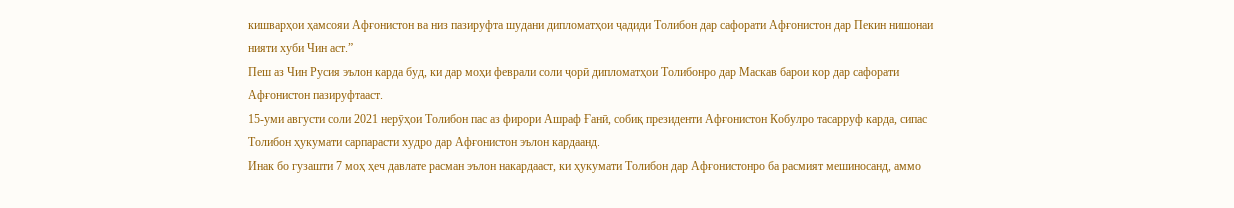кишварҳои ҳамсояи Афғонистон ва низ пазируфта шудани дипломатҳои ҷадиди Толибон дар сафорати Афғонистон дар Пекин нишонаи нияти хуби Чин аст.”
Пеш аз Чин Русия эълон карда буд, ки дар моҳи феврали соли ҷорӣ дипломатҳои Толибонро дар Маскав барои кор дар сафорати Афғонистон пазируфтааст.
15-уми августи соли 2021 нерӯҳои Толибон пас аз фирори Ашраф Ғанӣ, собиқ президенти Афғонистон Кобулро тасарруф карда, сипас Толибон ҳукумати сарпарасти худро дар Афғонистон эълон кардаанд.
Инак бо гузашти 7 моҳ ҳеч давлате расман эълон накардааст, ки ҳукумати Толибон дар Афғонистонро ба расмият мешиносанд, аммо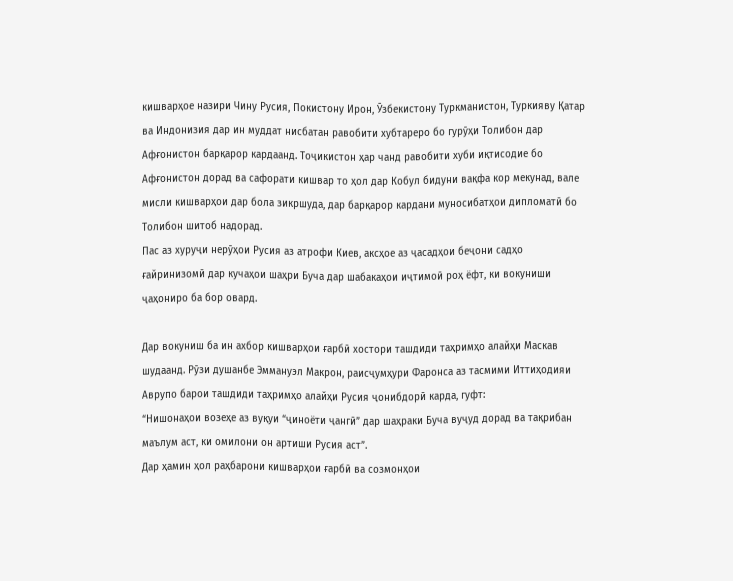кишварҳое назири Чину Русия, Покистону Ирон, Ӯзбекистону Туркманистон, Туркияву Қатар ва Индонизия дар ин муддат нисбатан равобити хубтареро бо гурӯҳи Толибон дар Афғонистон барқарор кардаанд. Тоҷикистон ҳар чанд равобити хуби иқтисодие бо Афғонистон дорад ва сафорати кишвар то ҳол дар Кобул бидуни вақфа кор мекунад, вале мисли кишварҳои дар бола зикршуда, дар барқарор кардани муносибатҳои дипломатӣ бо Толибон шитоб надорад.
Пас аз хуруҷи нерӯҳои Русия аз атрофи Киев, аксҳое аз ҷасадҳои беҷони садҳо ғайринизомӣ дар кучаҳои шаҳри Буча дар шабакаҳои иҷтимоӣ роҳ ёфт, ки вокуниши ҷаҳониро ба бор овард.

Дар вокуниш ба ин ахбор кишварҳои ғарбӣ хостори ташдиди таҳримҳо алайҳи Маскав шудаанд. Рӯзи душанбе Эммануэл Макрон, раисҷумҳури Фаронса аз тасмими Иттиҳодияи Аврупо барои ташдиди таҳримҳо алайҳи Русия ҷонибдорӣ карда, гуфт:
“Нишонаҳои возеҳе аз вуқуи “ҷиноёти ҷангӣ” дар шаҳраки Буча вуҷуд дорад ва тақрибан маълум аст, ки омилони он артиши Русия аст”.
Дар ҳамин ҳол раҳбарони кишварҳои ғарбӣ ва созмонҳои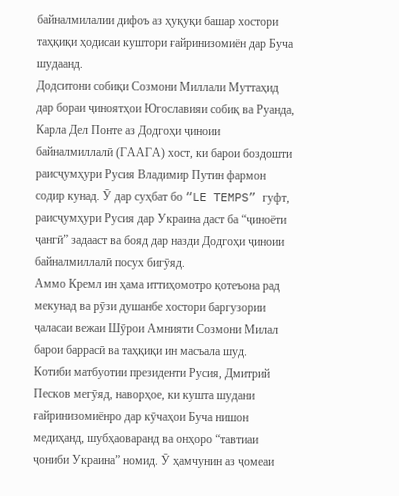байналмилалии дифоъ аз ҳуқуқи башар хостори таҳқиқи ҳодисаи куштори ғайринизомиён дар Буча шудаанд.
Додситони собиқи Созмони Миллали Муттаҳид дар бораи ҷиноятҳои Югославияи собиқ ва Руанда, Карла Дел Понте аз Додгоҳи ҷиноии байналмиллалӣ (ГААГА) хост, ки барои боздошти раисҷумҳури Русия Владимир Путин фармон содир кунад. Ӯ дар суҳбат бо “LE TEMPS” гуфт, раисҷумҳури Русия дар Украина даст ба “ҷиноёти ҷангӣ” задааст ва бояд дар назди Додгоҳи ҷиноии байналмиллалӣ посух бигӯяд.
Аммо Кремл ин ҳама иттиҳомотро қотеъона рад мекунад ва рӯзи душанбе хостори баргузории ҷаласаи вежаи Шӯрои Амнияти Созмони Милал барои баррасӣ ва таҳқиқи ин масъала шуд.
Котиби матбуотии президенти Русия, Дмитрий Песков мегӯяд, наворҳое, ки кушта шудани ғайринизомиёнро дар кӯчаҳои Буча нишон медиҳанд, шубҳаоваранд ва онҳоро “тавтиаи ҷониби Украина” номид. Ӯ ҳамчунин аз ҷомеаи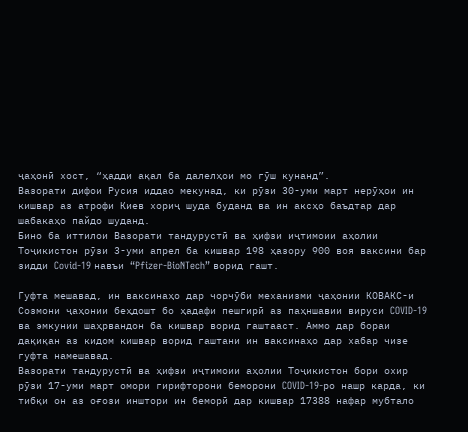ҷаҳонӣ хост, “ҳадди ақал ба далелҳои мо гӯш кунанд”.
Вазорати дифои Русия иддао мекунад, ки рӯзи 30-уми март нерӯҳои ин кишвар аз атрофи Киев хориҷ шуда буданд ва ин аксҳо баъдтар дар шабакаҳо пайдо шуданд.
Бино ба иттилои Вазорати тандурустӣ ва ҳифзи иҷтимоии аҳолии Тоҷикистон рӯзи 3-уми апрел ба кишвар 198 ҳазору 900 воя ваксини бар зидди Covid-19 навъи “Pfizer-BioNTech” ворид гашт.

Гуфта мешавад, ин ваксинаҳо дар чорчӯби механизми ҷаҳонии КОВАКС-и Созмони ҷаҳонии беҳдошт бо ҳадафи пешгирӣ аз паҳншавии вируси COVID-19 ва эмкунии шаҳрвандон ба кишвар ворид гаштааст. Аммо дар бораи дақиқан аз кидом кишвар ворид гаштани ин ваксинаҳо дар хабар чизе гуфта намешавад.
Вазорати тандурустӣ ва ҳифзи иҷтимоии аҳолии Тоҷикистон бори охир рӯзи 17-уми март омори гирифторони беморони COVID-19-ро нашр карда, ки тибқи он аз оғози инштори ин беморӣ дар кишвар 17388 нафар мубтало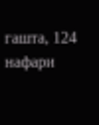гашта, 124 нафари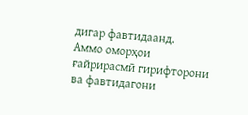дигар фавтидаанд.
Аммо оморҳои ғайрирасмӣ гирифторони ва фавтидагони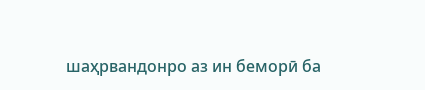шаҳрвандонро аз ин беморӣ ба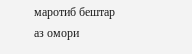маротиб бештар аз омори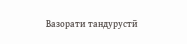Вазорати тандурустӣ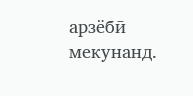арзёбӣ мекунанд.